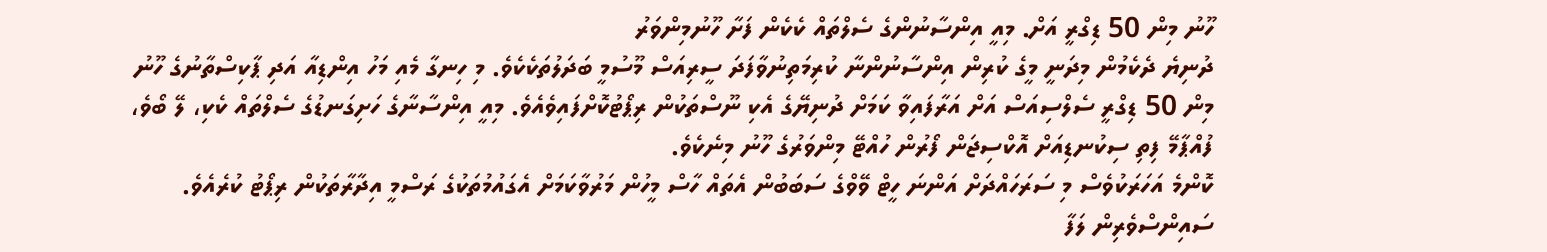ހޫނު މިން 50 ޑިގްރީ އަށް. މިއީ އިންސާނުންގެ ސެލްތައް ކެކެން ފަށާ ހޫނުމިންވަރު
ދުނިޔެ ދެކެމުން މިދަނީ މީގެ ކުރިން އިންސާނުންނާ ކުރިމަތިނުވާފަދަ ސީރިއަސް މޫސުމީ ބަދަލުތަކެކެވެ. މި ހިނގާ މެއި މަހު އިންޑިއާ އަދި ޕާކިސްތާނުގެ ހޫނު މިން 50 ޑިގްރީ ސެލްސިއަސް އަށް އަރާފައިވާ ކަމަށް ދުނިޔޭގެ އެކި ނޫސްތަކުން ރިޕޯޓުކޮށްފައިވެއެވެ. މިއީ އިންސާނާގެ ހަށިގަނޑުގެ ސެލްތައް ކެކި، ލޭ ބޯވެ، ފުއްޕާމޭ ފިތި ސިކުނޑިއަށް އޮކްސިޖަން ފޯރުން ހުއްޓޭ މިންވަރުގެ ހޫނު މިނެކެވެ.
ކޮންމެ އަހަރަކުވެސް މި ސަރަހައްދަށް އަންނަ ހީޓް ވޭވްގެ ސަބަބުން އެތައް ހާސް މީހުން މަރުވާކަމަށް އެގައުމުތަކުގެ ރަސްމީ އިދާރާތަކުން ރިޕޯޓު ކުރެއެވެ. ސައިންސްވެރިން ލަފާ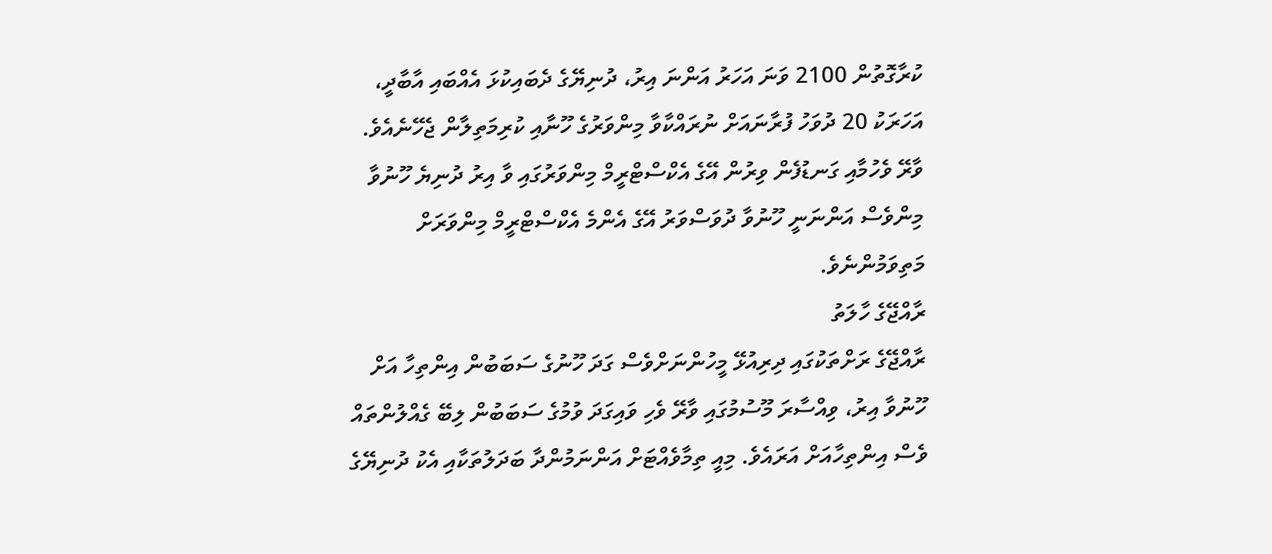ކުރާގޮތުން 2100 ވަނަ އަހަރު އަންނަ އިރު، ދުނިޔޭގެ ދެބައިކުޅަ އެއްބައި އާބާދީ، އަހަރަކު 20 ދުވަހު ފުރާނައަށް ނުރައްކާވާ މިންވަރުގެ ހޫނާއި ކުރިމަތިލާން ޖެހޭނެއެވެ. ވާރޭ ވެހުމާއި ގަނޑުފެން ވިރުން އޭގެ އެކްސްޓްރީމް މިންވަރުގައި ވާ އިރު ދުނިޔެ ހޫނުވާ މިންވެސް އަންނަނީ ހޫނުވާ ދުވަސްވަރު އޭގެ އެންމެ އެކްސްޓްރީމް މިންވަރަށް މަތިވަމުންނެވެ.
ރާއްޖޭގެ ހާލަތު
ރާއްޖޭގެ ރަށްތަކުގައި ދިރިއުޅޭ މީހުންނަށްވެސް ގަދަ ހޫނުގެ ސަބަބުން އިންތިހާ އަށް ހޫނުވާ އިރު، ވިއްސާރަ މޫސުމުގައި ވާރޭ ވެހި ވައިގަދަ ވުމުގެ ސަބަބުން ލިބޭ ގެއްލުންތައް ވެސް އިންތިހާއަށް އަރައެވެ. މިއީ ތިމާވެއްޓަށް އަންނަމުންދާ ބަދަލުތަކާއި އެކު ދުނިޔޭގެ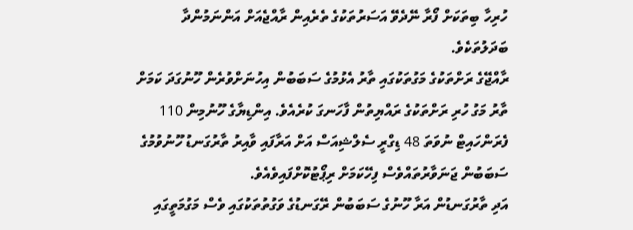ހުރިހާ ބިތަކަށް ފޯރާ ނޭދެވޭ އަސަރުތަކުގެ ތެރެއިން ރާއްޖެއަށް އަންނަމުންދާ ބަދަލުތަކެވެ.
ރާއްޖޭގެ ރަށްތަކުގެ މަގުތަކުގައި ތާރު އެޅުމުގެ ސަބަބުން އިހުނަށްވުރެން ހޫނުގަދަ ކަމަށް ތާރު މަގު ހުރި ރަށްތަކުގެ ރައްޔިތުން ފާހަނގަ ކުރެއެވެ. އިންޑިޔާގެ ހޫނުމިން 110 ފެރަންހައިޓް ނުވަތަ 48 ޑިގްރީ ސެލްޝިއަސް އަށް އަރާފައި ވާއިރު ތާރުގަނޑު ހޫނުވުމުގެ ސަބަބުން ޖަނަވާރުތައްވެސް ފިހޭކަމަށް ރިޕޯޓުކޮށްފައިވެއެވެ.
އަދި ތާރުގަނޑުން އަރާ ހޫނުގެ ސަބަބުން ރޭގަނޑުގެ ވަގުތުތަކުގައި ވެސް މަގުމަތީގައި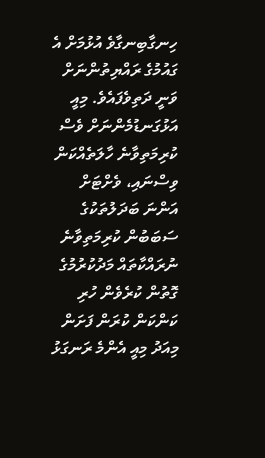ހިނގާބިނގާވެ އުޅުމަށް އެ ގައުމުގެ ރައްޔިތުންނަށް ވަނީ ދަތިވެފައެވެ. މިއީ އަޅުގަނޑުމެންނަށް ވެސް ކުރިމަތިވާނެ ހާލަތެއްކަން ވިސްނައި، ވެށްޓަށް އަންނަ ބަދަލުތަކުގެ ސަބަބުން ކުރިމަތިވާނެ ނުރައްކާތައް މަދުކުރުމުގެ ގޮތުން ކުރެވެން ހުރި ކަންކަން ކުރަން ފަށަން މިއަދު މިއީ އެންމެ ރަނގަޅު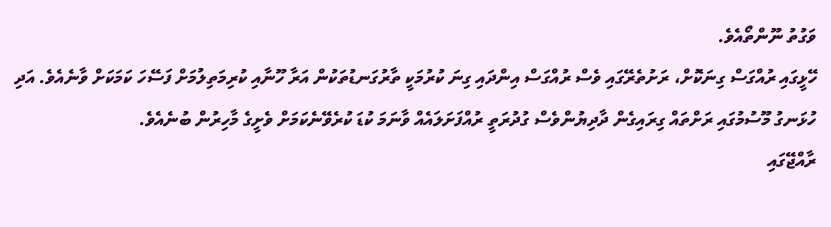ވަގުތު ނޫންތޯއެވެ.
ހޭޅީގައި ރުއްގަސް ގިނަކޮށް، ރަށުތެރޭގައި ވެސް ރުއްގަސް އިންދައި ގިނަ ކުރުމަކީ ތާރުގަނޑުތަކުން އަރާ ހޫނާއި ކުރިމަތިލުމަށް ފަސޭހަ ކަމަކަށް ވާނެއެވެ. އަދި ހުޅަނގު މޫސުމުގައި ރަށްތައް ގިރައިގެން ދާދިޔުންވެސް ގުދުރަތީ ރުއްފަށަލައެއް ވާނަމަ ކުޑަ ކުރެވޭނެކަމަށް ވެށީގެ މާހިރުން ބުނެއެވެ.
ރާއްޖޭގައި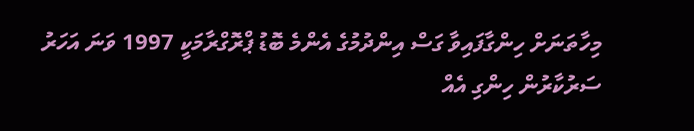މިހާތަނަށް ހިންގާފައިވާ ގަސް އިންދުމުގެ އެންމެ ބޮޑު ޕްރޮގްރާމަކީ 1997 ވަނަ އަހަރު ސަރުކާރުން ހިންގި އެއް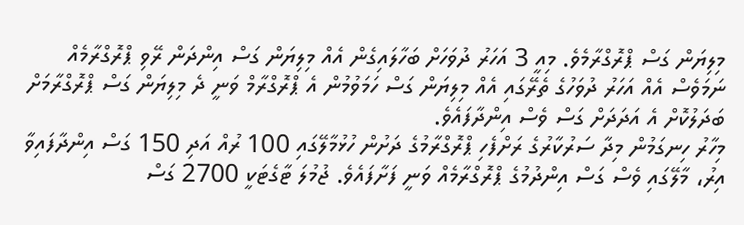މިލިޔަން ގަސް ޕްރޮގްރާމެވެ. މިއީ 3 އަހަރު ދުވަހަށް ބަހާލައިގެން އެއް މިލިޔަން ގަސް އިންދަން ރޭވި ޕްރޮގްރާމެއް ނަމަވެސް އެއް އަހަރު ދުވަހުގެ ތެރޭގައި އެއް މިލިޔަން ގަސް ހަމަވުމުން އެ ޕްރޮގްރާމް ވަނީ ދެ މިލިޔަން ގަސް ޕްރޮގްރާމަށް ބަދަލުކޮށް އެ އަދަދަށް ގަސް ވެސް އިންދާފައެވެ.
މިހާރު ހިނގަމުން މިދާ ސަރުކާރުގެ ރަށްފެހި ޕްރޮގްރާމުގެ ދަށުން ހުޅުމާލޭގައި 100 ރުއް އަދި 150 ގަސް އިންދާފައިވާ އިރު، މާލޭގައި ވެސް ގަސް އިންދުމުގެ ޕްރޮގްރާމެއް ވަނީ ފަށާފައެވެ. ޖުމުލަ ޓާގެޓަކީ 2700 ގަސް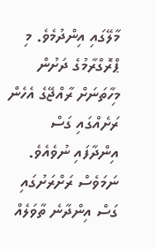މާލޭގައި އިންދުމެވެ. މި ޕްރޮގްރާމުގެ ދަށުން މިހާތަނަށް ރާއްޖޭގެ އެހެން ރަށެއްގައި ގަސް އިންދާފައި ނުވެއެވެ. ނަމަވެސް ރަށްރަށުގައި ގަސް އިންދާނެ ތާވަލެއް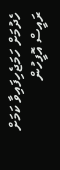ހެދުމަށް ހަމަޖެހިފައިވާ ކަމަށް ރައީސް އޮފީހުން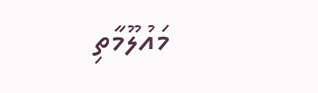މައުލޫމާތި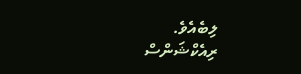ލިބެއެވެ.
ރިއެކްޝަންސް